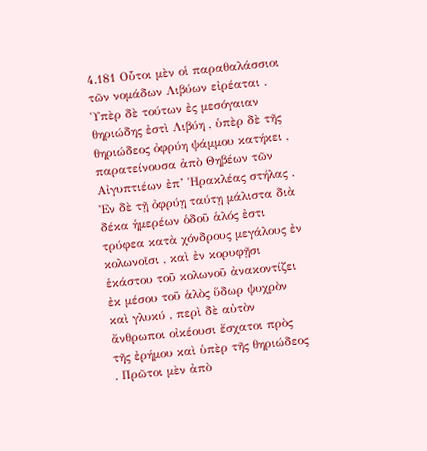4.181 Οὗτοι μὲν οἱ παραθαλάσσιοι τῶν νομάδων Λιβύων εἰρέαται . Ὑπὲρ δὲ τούτων ἐς μεσόγαιαν θηριώδης ἐστὶ Λιβύη , ὑπὲρ δὲ τῆς θηριώδεος ὀφρύη ψάμμου κατήκει , παρατείνουσα ἀπὸ Θηβέων τῶν Αἰγυπτιέων ἐπ’ Ἡρακλέας στήλας . Ἐν δὲ τῇ ὀφρύῃ ταύτῃ μάλιστα διὰ δέκα ἡμερέων ὁδοῦ ἁλός ἐστι τρύφεα κατὰ χόνδρους μεγάλους ἐν κολωνοῖσι , καὶ ἐν κορυφῇσι ἑκάστου τοῦ κολωνοῦ ἀνακοντίζει ἐκ μέσου τοῦ ἁλὸς ὕδωρ ψυχρὸν καὶ γλυκύ , περὶ δὲ αὐτὸν ἄνθρωποι οἰκέουσι ἔσχατοι πρὸς τῆς ἐρήμου καὶ ὑπὲρ τῆς θηριώδεος . Πρῶτοι μὲν ἀπὸ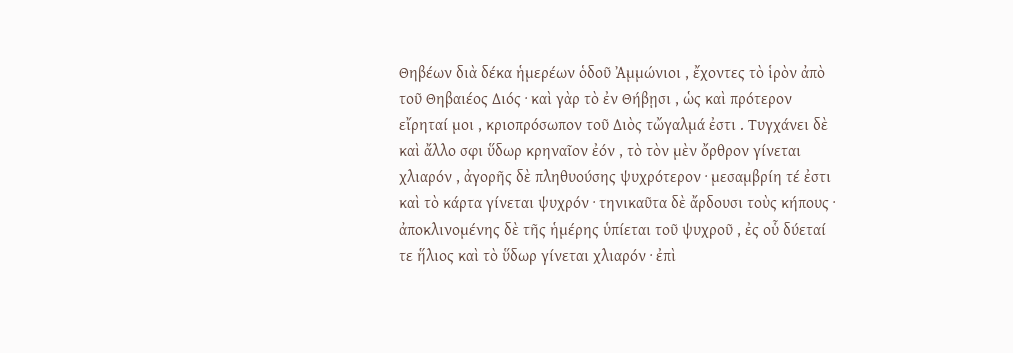Θηβέων διὰ δέκα ἡμερέων ὁδοῦ Ἀμμώνιοι , ἔχοντες τὸ ἱρὸν ἀπὸ τοῦ Θηβαιέος Διός · καὶ γὰρ τὸ ἐν Θήβῃσι , ὡς καὶ πρότερον εἴρηταί μοι , κριοπρόσωπον τοῦ Διὸς τὤγαλμά ἐστι . Τυγχάνει δὲ καὶ ἄλλο σφι ὕδωρ κρηναῖον ἐόν , τὸ τὸν μὲν ὄρθρον γίνεται χλιαρόν , ἀγορῆς δὲ πληθυούσης ψυχρότερον · μεσαμβρίη τέ ἐστι καὶ τὸ κάρτα γίνεται ψυχρόν · τηνικαῦτα δὲ ἄρδουσι τοὺς κήπους · ἀποκλινομένης δὲ τῆς ἡμέρης ὑπίεται τοῦ ψυχροῦ , ἐς οὗ δύεταί τε ἥλιος καὶ τὸ ὕδωρ γίνεται χλιαρόν · ἐπὶ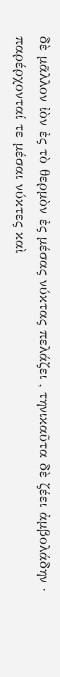δὲ μᾶλλον ἰὸν ἐς τὸ θερμὸν ἐς μέσας νύκτας πελάζει , τηνικαῦτα δὲ ζέει ἀμβολάδην · παρέρχονταί τε μέσαι νύκτες καὶ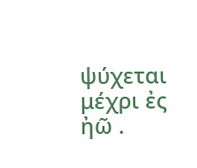ψύχεται μέχρι ἐς ἠῶ .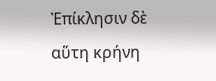Ἐπίκλησιν δὲ αὕτη κρήνη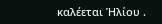καλέεται Ἡλίου .